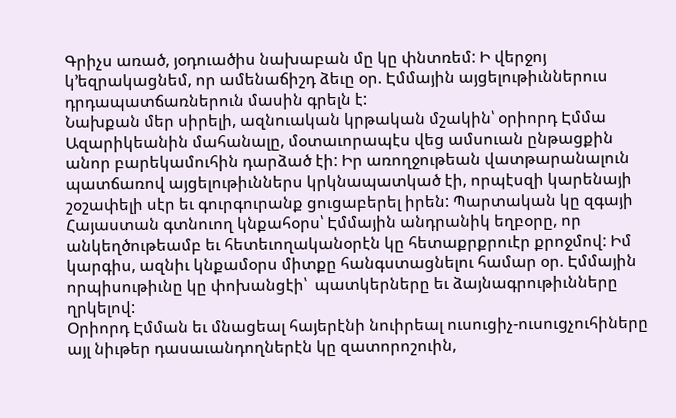Գրիչս առած, յօդուածիս նախաբան մը կը փնտռեմ: Ի վերջոյ կ’եզրակացնեմ, որ ամենաճիշդ ձեւը օր. Էմմային այցելութիւններուս դրդապատճառներուն մասին գրելն է:
Նախքան մեր սիրելի, ազնուական կրթական մշակին՝ օրիորդ Էմմա Ազարիկեանին մահանալը, մօտաւորապէս վեց ամսուան ընթացքին անոր բարեկամուհին դարձած էի: Իր առողջութեան վատթարանալուն պատճառով այցելութիւններս կրկնապատկած էի, որպէսզի կարենայի շօշափելի սէր եւ գուրգուրանք ցուցաբերել իրեն: Պարտական կը զգայի Հայաստան գտնուող կնքահօրս՝ Էմմային անդրանիկ եղբօրը, որ անկեղծութեամբ եւ հետեւողականօրէն կը հետաքրքրուէր քրոջմով: Իմ կարգիս, ազնիւ կնքամօրս միտքը հանգստացնելու համար օր. Էմմային որպիսութիւնը կը փոխանցէի՝  պատկերները եւ ձայնագրութիւնները ղրկելով:
Օրիորդ Էմման եւ մնացեալ հայերէնի նուիրեալ ուսուցիչ-ուսուցչուհիները այլ նիւթեր դասաւանդողներէն կը զատորոշուին,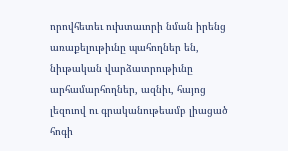որովհետեւ ուխտաւորի նման իրենց առաքելութիւնը պահողներ են, նիւթական վարձատրութիւնը արհամարհողներ, ազնիւ, հայոց լեզուով ու գրականութեամբ լիացած հոգի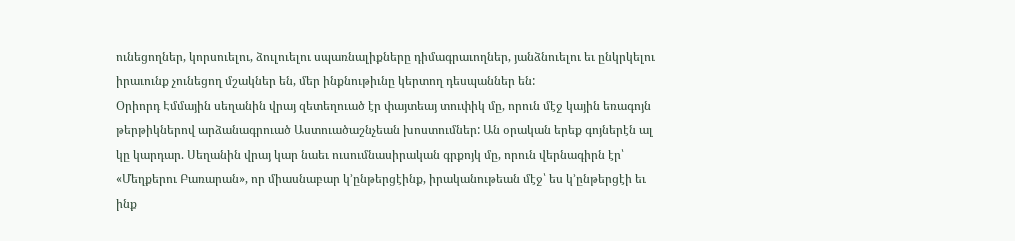ունեցողներ, կորսուելու, ձուլուելու սպառնալիքները դիմագրաւողներ, յանձնուելու եւ ընկրկելու իրաւունք չունեցող մշակներ են, մեր ինքնութիւնը կերտող դեսպաններ են:
Օրիորդ Էմմային սեղանին վրայ զետեղուած էր փայտեայ տուփիկ մը, որուն մէջ կային եռագոյն թերթիկներով արձանագրուած Աստուածաշնչեան խոստումներ: Ան օրական երեք գոյներէն ալ կը կարդար. Սեղանին վրայ կար նաեւ ուսումնասիրական գրքոյկ մը, որուն վերնագիրն էր՝ «Մեղքերու Բառարան», որ միասնաբար կ’ընթերցէինք, իրականութեան մէջ՝ ես կ’ընթերցէի եւ ինք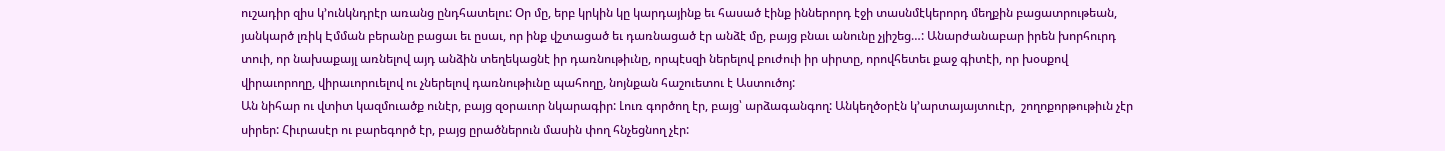ուշադիր զիս կ’ունկնդրէր առանց ընդհատելու: Օր մը, երբ կրկին կը կարդայինք եւ հասած էինք իններորդ էջի տասնմէկերորդ մեղքին բացատրութեան, յանկարծ լռիկ Էմման բերանը բացաւ եւ ըսաւ, որ ինք վշտացած եւ դառնացած էր անձէ մը, բայց բնաւ անունը չյիշեց…: Անարժանաբար իրեն խորհուրդ տուի, որ նախաքայլ առնելով այդ անձին տեղեկացնէ իր դառնութիւնը, որպէսզի ներելով բուժուի իր սիրտը, որովհետեւ քաջ գիտէի, որ խօսքով վիրաւորողը, վիրաւորուելով ու չներելով դառնութիւնը պահողը, նոյնքան հաշուետու է Աստուծոյ:
Ան նիհար ու վտիտ կազմուածք ունէր, բայց զօրաւոր նկարագիր: Լուռ գործող էր, բայց՝ արձագանգող: Անկեղծօրէն կ’արտայայտուէր,  շողոքորթութիւն չէր սիրեր: Հիւրասէր ու բարեգործ էր, բայց ըրածներուն մասին փող հնչեցնող չէր: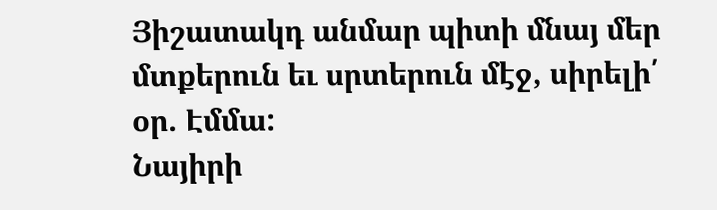Յիշատակդ անմար պիտի մնայ մեր մտքերուն եւ սրտերուն մէջ, սիրելի՛ օր. Էմմա:
Նայիրի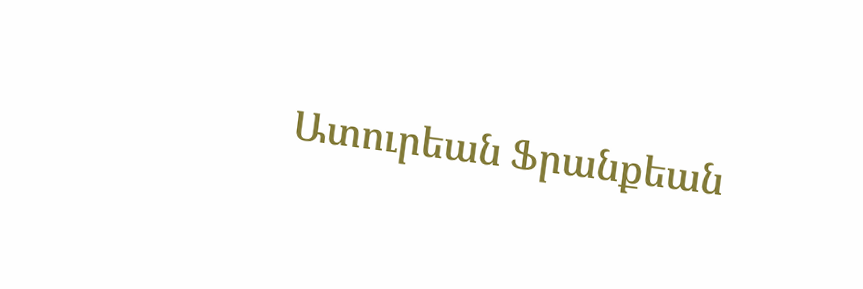Ատուրեան Ֆրանքեան